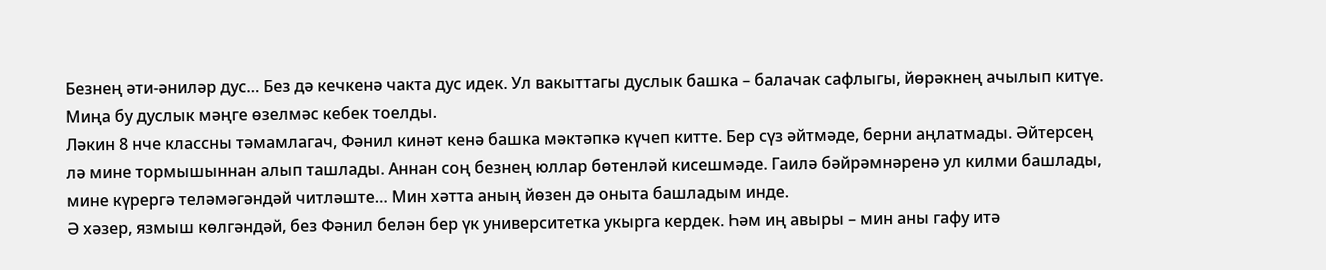Безнең әти-әниләр дус… Без дә кечкенә чакта дус идек. Ул вакыттагы дуслык башка – балачак сафлыгы, йөрәкнең ачылып китүе. Миңа бу дуслык мәңге өзелмәс кебек тоелды.
Ләкин 8 нче классны тәмамлагач, Фәнил кинәт кенә башка мәктәпкә күчеп китте. Бер сүз әйтмәде, берни аңлатмады. Әйтерсең лә мине тормышыннан алып ташлады. Аннан соң безнең юллар бөтенләй кисешмәде. Гаилә бәйрәмнәренә ул килми башлады, мине күрергә теләмәгәндәй читләште… Мин хәтта аның йөзен дә оныта башладым инде.
Ә хәзер, язмыш көлгәндәй, без Фәнил белән бер үк университетка укырга кердек. Һәм иң авыры – мин аны гафу итә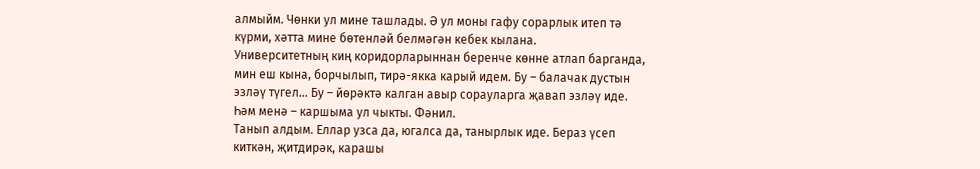алмыйм. Чөнки ул мине ташлады. Ә ул моны гафу сорарлык итеп тә күрми, хәтта мине бөтенләй белмәгән кебек кылана.
Университетның киң коридорларыннан беренче көнне атлап барганда, мин еш кына, борчылып, тирә-якка карый идем. Бу – балачак дустын эзләү түгел… Бу – йөрәктә калган авыр сорауларга җавап эзләү иде.
Һәм менә – каршыма ул чыкты. Фәнил.
Танып алдым. Еллар узса да, югалса да, танырлык иде. Бераз үсеп киткән, җитдирәк, карашы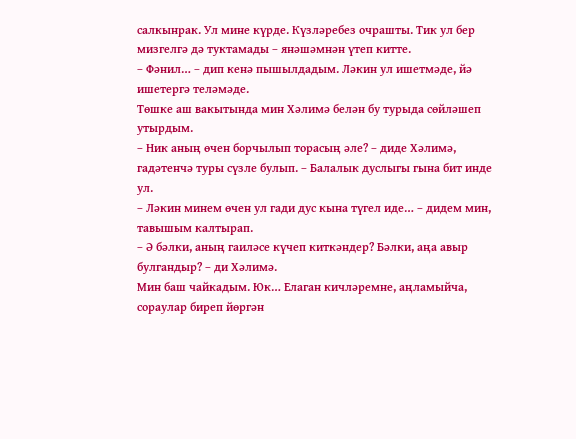салкынрак. Ул мине күрде. Күзләребез очрашты. Тик ул бер мизгелгә дә туктамады – янәшәмнән үтеп китте.
– Фәнил… – дип кенә пышылдадым. Ләкин ул ишетмәде, йә ишетергә теләмәде.
Төшке аш вакытында мин Хәлимә белән бу турыда сөйләшеп утырдым.
– Ник аның өчен борчылып торасың әле? – диде Хәлимә, гадәтенчә туры сүзле булып. – Балалык дуслыгы гына бит инде ул.
– Ләкин минем өчен ул гади дус кына түгел иде… – дидем мин, тавышым калтырап.
– Ә бәлки, аның гаиләсе күчеп киткәндер? Бәлки, аңа авыр булгандыр? – ди Хәлимә.
Мин баш чайкадым. Юк… Елаган кичләремне, аңламыйча, сораулар биреп йөргән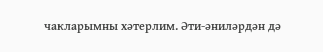чакларымны хәтерлим. Әти-әниләрдән дә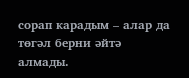сорап карадым – алар да төгәл берни әйтә алмады.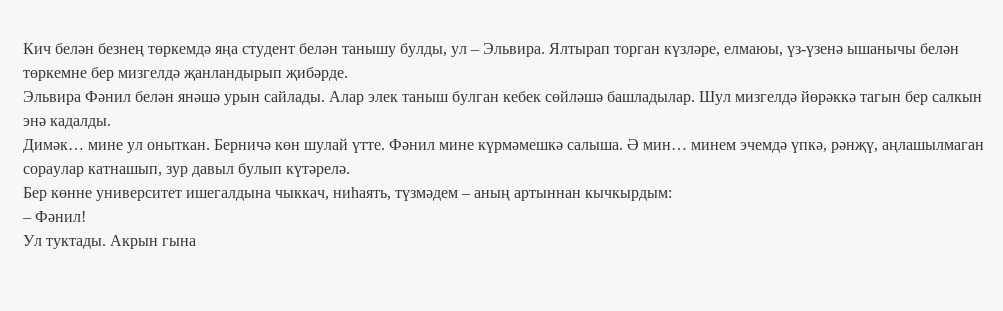Кич белән безнең төркемдә яңа студент белән танышу булды, ул – Эльвира. Ялтырап торган күзләре, елмаюы, үз-үзенә ышанычы белән төркемне бер мизгелдә җанландырып җибәрде.
Эльвира Фәнил белән янәшә урын сайлады. Алар элек таныш булган кебек сөйләшә башладылар. Шул мизгелдә йөрәккә тагын бер салкын энә кадалды.
Димәк… мине ул оныткан. Берничә көн шулай үтте. Фәнил мине күрмәмешкә салыша. Ә мин… минем эчемдә үпкә, рәнҗү, аңлашылмаган сораулар катнашып, зур давыл булып күтәрелә.
Бер көнне университет ишегалдына чыккач, ниһаять, түзмәдем – аның артыннан кычкырдым:
– Фәнил!
Ул туктады. Акрын гына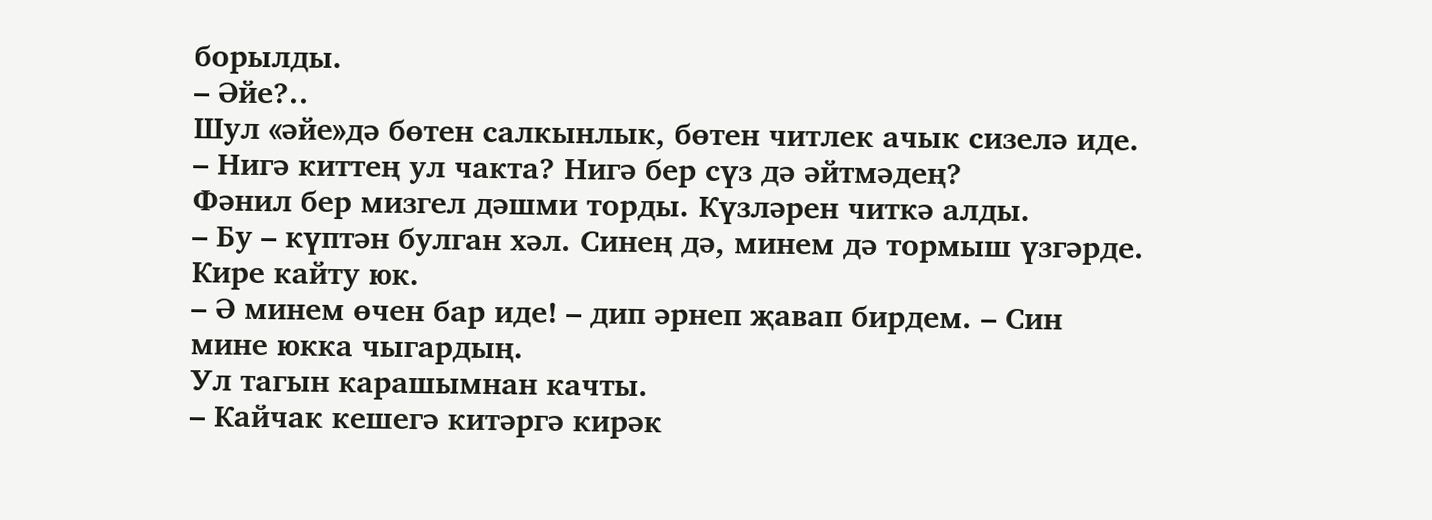борылды.
– Әйе?..
Шул «әйе»дә бөтен салкынлык, бөтен читлек ачык сизелә иде.
– Нигә киттең ул чакта? Нигә бер сүз дә әйтмәдең?
Фәнил бер мизгел дәшми торды. Күзләрен читкә алды.
– Бу – күптән булган хәл. Синең дә, минем дә тормыш үзгәрде. Кире кайту юк.
– Ә минем өчен бар иде! – дип әрнеп җавап бирдем. – Син мине юкка чыгардың.
Ул тагын карашымнан качты.
– Кайчак кешегә китәргә кирәк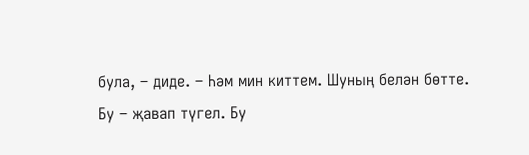була, – диде. – Һәм мин киттем. Шуның белән бөтте.
Бу – җавап түгел. Бу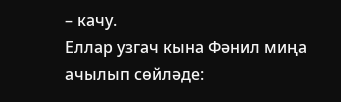– качу.
Еллар узгач кына Фәнил миңа ачылып сөйләде: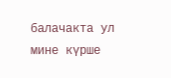балачакта ул мине күрше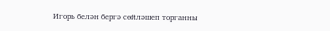Игорь белән бергә сөйләшеп торганны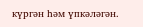күргән һәм үпкәләгән.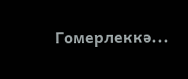Гомерлеккә...